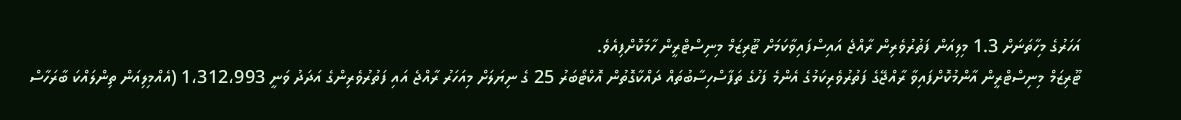އަހަރުގެ މިހާތަނަށް 1.3 މިލިއަން ފަތުރުވެރިން ރާއްޖެ އައިސްފައިވާކަމަށް ޓޫރިޒަމް މިނިސްޓްރީން ހާމަކޮށްފިއެވެ.
ޓޫރިޒަމް މިނިސްޓްރީން އާންމުކޮށްފައިވާ ރާއްޖޭގެ ފަތުރުވެރިކަމުގެ އެންމެ ފަހުގެ ތަފާސްހިސާބުތައް ދައްކާގޮތުން އޮކްޓޯބަރު 25 ގެ ނިޔަލަށް މިއަހަރު ރާއްޖެ އައި ފަތުރުވެރިންގެ އަދަދު ވަނީ 1،312،993 (އެއްމިލިއަން ތިންލައްކަ ބާރަހާސް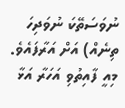ނުވަސަތޭކަ ނުވަދިހަ ތިނެއް) އަށް އަރާފައެވެ. މިއީ ފާއިތުވި އަހަރާ އަޅާ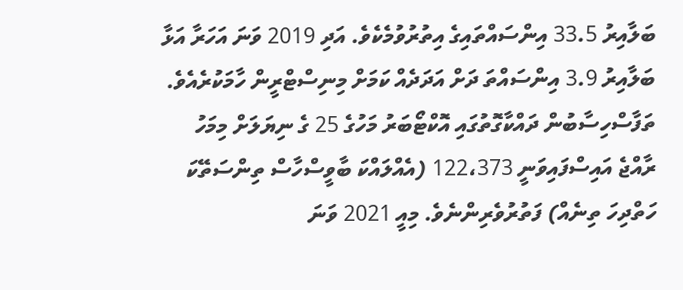ބަލާއިރު 33.5 އިންސައްތައިގެ އިތުރުވުމެކެވެ. އަދި 2019 ވަނަ އަހަރާ އަޅާ ބަލާއިރު 3.9 އިންސައްތަ ދަށް އަދަދެއް ކަމަށް މިނިސްޓްރީން ހާމަކުރެއެވެ.
ތަފާސްހިސާބުން ދައްކާގޮތުގައި އޮކްޓޯބަރު މަހުގެ 25 ގެ ނިޔަލަށް މިމަހު ރާއްޖެ އައިސްފައިވަނީ 122،373 (އެއްލައްކަ ބާވީސްހާސް ތިންސަތޭކަ ހަތްދިހަ ތިނެއް) ފަތުރުވެރިންނެވެ. މިއީ 2021 ވަނަ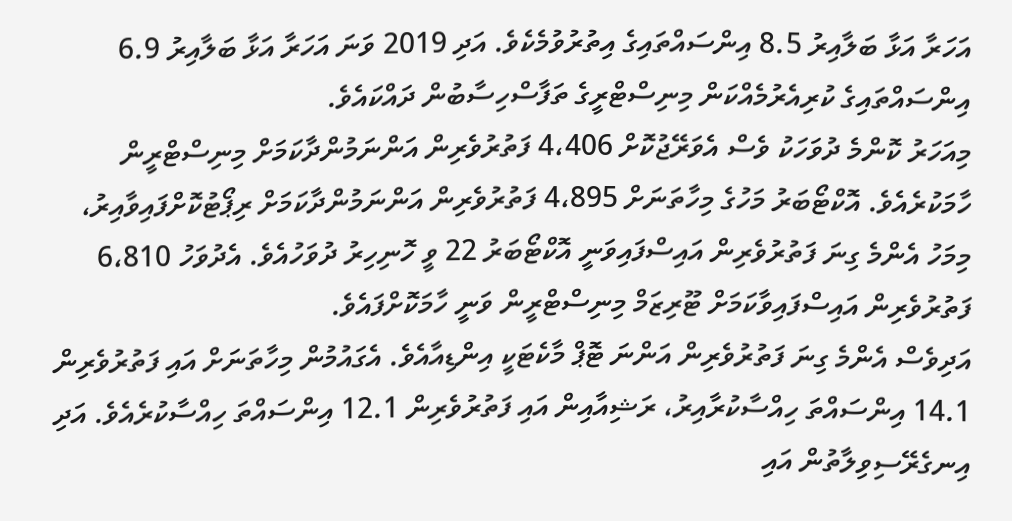އަހަރާ އަޅާ ބަލާއިރު 8.5 އިންސައްތައިގެ އިތުރުވުމެކެވެ. އަދި 2019 ވަނަ އަހަރާ އަޅާ ބަލާއިރު 6.9 އިންސައްތައިގެ ކުރިއެރުމެއްކަން މިނިސްޓްރީގެ ތަފާސްހިސާބުން ދައްކައެވެ.
މިއަހަރު ކޮންމެ ދުވަހަކު ވެސް އެވަރޭޖުކޮށް 4،406 ފަތުރުވެރިން އަންނަމުންދާކަމަށް މިނިސްޓްރީން ހާމަކުރެއެވެ. އޮކްޓޯބަރު މަހުގެ މިހާތަނަށް 4،895 ފަތުރުވެރިން އަންނަމުންދާކަމަށް ރިޕޯޓުކޮށްފައިވާއިރު، މިމަހު އެންމެ ގިނަ ފަތުރުވެރިން އައިސްފައިވަނީ އޮކްޓޯބަރު 22 ވީ ހޮނިހިރު ދުވަހުއެވެ. އެދުވަހު 6،810 ފަތުރުވެރިން އައިސްފައިވާކަމަށް ޓޫރިޒަމް މިނިސްޓްރީން ވަނީ ހާމަކޮށްފައެވެ.
އަދިވެސް އެންމެ ގިނަ ފަތުރުވެރިން އަންނަ ޓޮޕް މާކެޓަކީ އިންޑިއާއެވެ. އެގައުމުން މިހާތަނަށް އައި ފަތުރުވެރިން 14.1 އިންސައްތަ ހިއްސާކުރާއިރު، ރަޝިއާއިން އައި ފަތުރުވެރިން 12.1 އިންސައްތަ ހިއްސާކުރެއެވެ. އަދި އިނގެރޭސިވިލާތުން އައި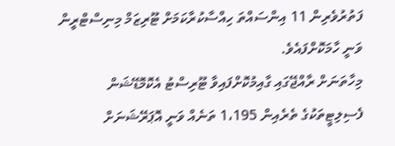ފަތުރުވެރިން 11 އިންސައްތަ ހިއްސާކުރާކަމަށް ޓޫރިޒަމް މިނިސްޓްރީން ވަނީ ހާމަކޮށްފައެވެ.
މިހާތަނަށް ރާއްޖޭގައި ގާއިމުކޮށްފައިވާ ޓޫރިސްޓު އެކޮމޮޑޭޝަން ފެސިލިޓީތަކުގެ ތެރެއިން 1،195 ތަނެއް ވަނީ އޮޕަރޭޝަނަށް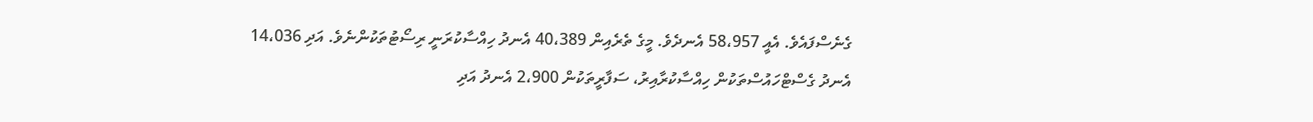ގެނެސްފައެވެ. އެއީ 58،957 އެނދެވެ. މީގެ ތެރެއިން 40،389 އެނދު ހިއްސާކުރަނީ ރިސޯޓުތަކުންނެވެ. އަދި 14،036 އެނދު ގެސްޓްހައުސްތަކުން ހިއްސާކުރާއިރު، ސަފާރީތަކުން 2،900 އެނދު އަދި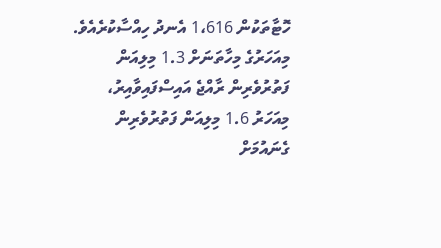ހޮޓާތަކުން 1،616 އެނދު ހިއްސާކުރެއެވެ.
މިއަހަރުގެ މިހާތަނަށް 1.3 މިލިއަން ފަތުރުވެރިން ރާއްޖެ އައިސްފައިވާއިރު، މިއަހަރު 1.6 މިލިއަން ފަތުރުވެރިން ގެނައުމަށް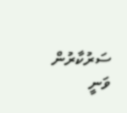ސަރުކާރުން ވަނީ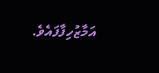އަމާޒުހިފާފައެވެ.